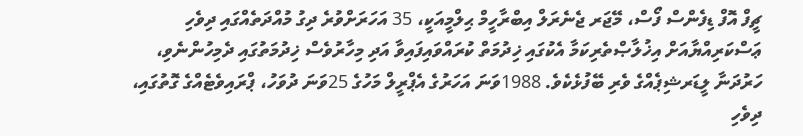ޗީފް އޮފް ޑިފެންސް ފޯސް، މޭޖަރ ޖެނެރަލް އިބްރާހީމް ޙިލްމީއަކީ، 35 އަހަރަށްވުރެ ދިގު މުއްދަތެއްގައި ދިވެހި ޢަސްކަރިއްޔާއަށް އިޚުލާޞްތެރިކަމާ އެކުގައި ޚިދުމަތް ކުރައްވައިފައިވާ އަދި މިހާރުވެސް ޚިދުމަތުގައި ދެމިހުންނެވި، ހަރުދަނާ ލީޑަރޝިޕެއްގެ ވެރި ބޭފުޅެކެވެ. 1988ވަނަ އަހަރުގެ އެޕްރީލް މަހުގެ 25ވަނަ ދުވަހު، ޕްރައިވެޓެއްގެ ގޮތުގައި، ދިވެހި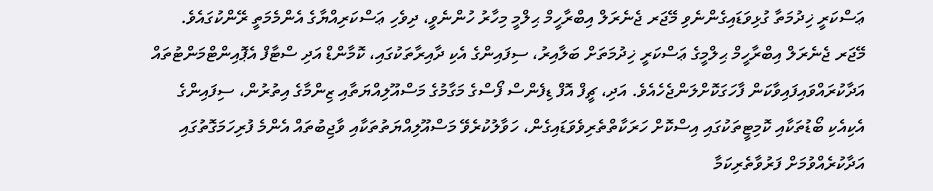ޢަސްކަރީ ޚިދުމަތާ ގުޅިވަޑައިގެންނެވި މޭޖަރ ޖެނެރަލް އިބްރާހީމް ޙިލްމީ މިހާރު ހުންނެވީ، ދިވެހި ޢަސްކަރިއްޔާގެ އެންމެމަތީ ރޭންކުގައެވެ.
މޭޖަރ ޖެނެރަލް އިބްރާހީމް ޙިލްމީގެ ޢަސްކަރީ ޚިދުމަތަށް ބަލާއިރު، ސިފައިންގެ އެކި ދާއިރާތަކުގައި، ކޮމާންޑް އަދި ސްޓާފް އެޕޮއިންޓްމަންޓުތައް އަދާކުރައްވައިފައިވާކަން ފާހަގަކޮށްލަންޖެހެއެވެ. އަދި، ޗީފް އޮފް ޑިފެންސް ފޯސްގެ މަގާމުގެ މަސްއޫލިއްޔަތާއި ޒިންމާގެ އިތުރުން، ސިފައިންގެ އެކިއެކި ބޯޑުތަކާއި ކޮމިޓީތަކުގައި އިސްކޮށް ހަރަކާތްތެރިވެވަޑައިގެން، ހަވާލުކުރެވޭ މަސްއޫލިއްޔަތުތަކާއި ވާޖިބުތައް އެންމެ ފުރިހަމަގޮތުގައި އަދާކުރެއްވުމަށް ފަރުވާތެރިކަމާ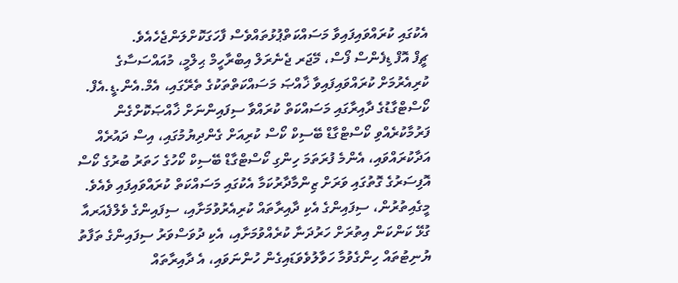އެކުގައި ކުރައްވައިފައިވާ މަސައްކަތްޕުޅުތައްވެސް ފާހަގަކޮށްލަންޖެހެއެވެ.
ޗީފް އޮފް ޑިފެންސް ފޯސް، މޭޖަރ ޖެނެރަލް އިބްރާހީމް ޙިލްމީ، މުއައްސަސާގެ ކުރިއެރުމަށް ކުރައްވައިފައިވާ ޚާއްޞަ މަސައްކަތްތަކުގެ ތެރޭގައި، އެމް.އެން.ޑީ.އެފް. ކޯސްޓްގާޑުގެ ދާއިރާގައި މަސައްކަތް ކުރައްވާ ސިފައިންނަށް ޚާއްޞަކޮށްގެން ފަރުމާކުރެއްވި ކޯސްޓްގާޑް ބޭސިކް ކޯސް ކުރިއަށް ގެންދިޔުމުގައި، އިސް ދައުރެއް އަދާކުރައްވައި، އެންމެ ފުރަތަމަ ހިންގި ކޯސްޓްގާޑް ބޭސިކް ކޯހުގެ ހަތަރު ބުރުގެ ކޯސް އޮފިސަރުގެ ގޮތުގައި ވަރަށް ޒިންމާދާރުކަމާ އެކުގައި މަސައްކަތް ކުރައްވައިފައި ވެއެވެ. މީގެއިތުރުން، ސިފައިންގެ އެކި ދާއިރާތައް ކުރިއެރުވުމަށާއި، ސިފައިންގެ ވެލްފެއަރއާ ގުޅޭ ކަންކަން އިތުރަށް ހަރުދަނާ ކުރެއްވުމަށާއި، އެކި ދުވަސްވަރު ސިފައިންގެ ތަފާތު ޔުނިޓުތައް ހިންގެވުމާ ހަވާލުވެވަޑައިގެން ހުންނަވައި، އެ ދާއިރާތައް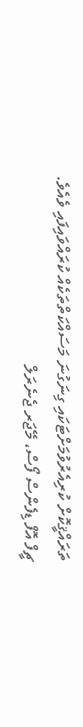ތަރައްޤީކޮށް ކުރިއެރުވުމަށްޓަކައި ގިނަގުނަ މަސައްކަތްތަކެއް ކުރައްވައިފައި ވެއެވެ.
ޗީފް އޮފް ޑިފެންސް ފޯސް، މޭޖަރ ޖެނެރަލް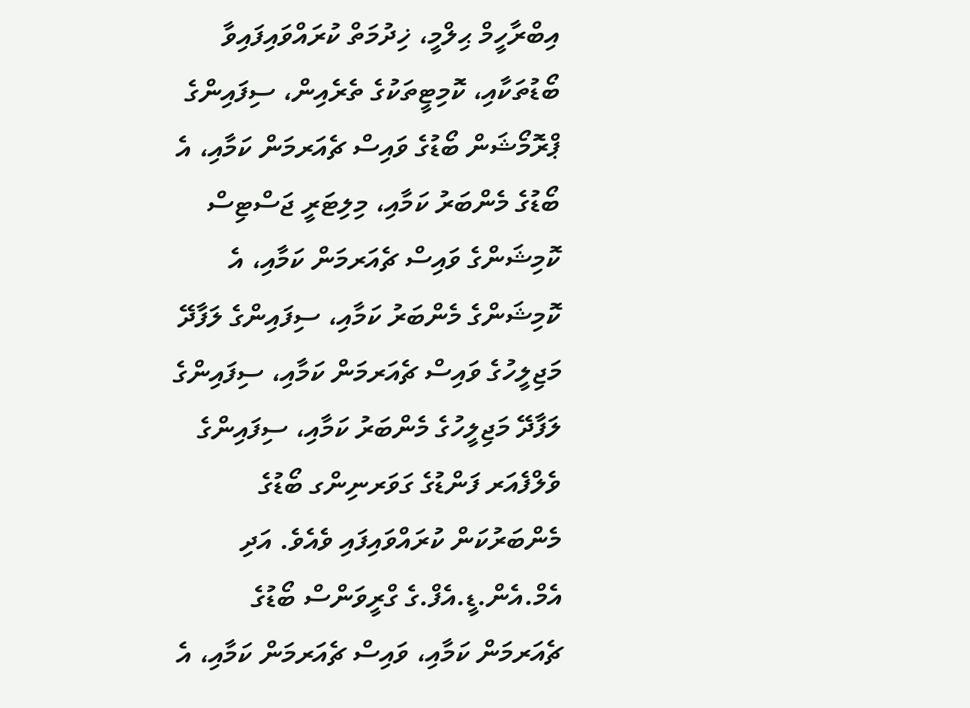އިބްރާހީމް ޙިލްމީ، ޚިދުމަތް ކުރައްވައިފައިވާ ބޯޑުތަކާއި، ކޮމިޓީތަކުގެ ތެރެއިން، ސިފައިންގެ ޕްރޮމޯޝަން ބޯޑުގެ ވައިސް ޗެއަރމަން ކަމާއި، އެ ބޯޑުގެ މެންބަރު ކަމާއި، މިލިޓަރީ ޖަސްޓިސް ކޮމިޝަންގެ ވައިސް ޗެއަރމަން ކަމާއި، އެ ކޮމިޝަންގެ މެންބަރު ކަމާއި، ސިފައިންގެ ލަފާދޭ މަޖިލީހުގެ ވައިސް ޗެއަރމަން ކަމާއި، ސިފައިންގެ ލަފާދޭ މަޖިލީހުގެ މެންބަރު ކަމާއި، ސިފައިންގެ ވެލްފެއަރ ފަންޑުގެ ގަވަރނިންގ ބޯޑުގެ މެންބަރުކަން ކުރައްވައިފައި ވެއެވެ. އަދި އެމް.އެން.ޑީ.އެފް.ގެ ގްރީވަންސް ބޯޑުގެ ޗެއަރމަން ކަމާއި، ވައިސް ޗެއަރމަން ކަމާއި، އެ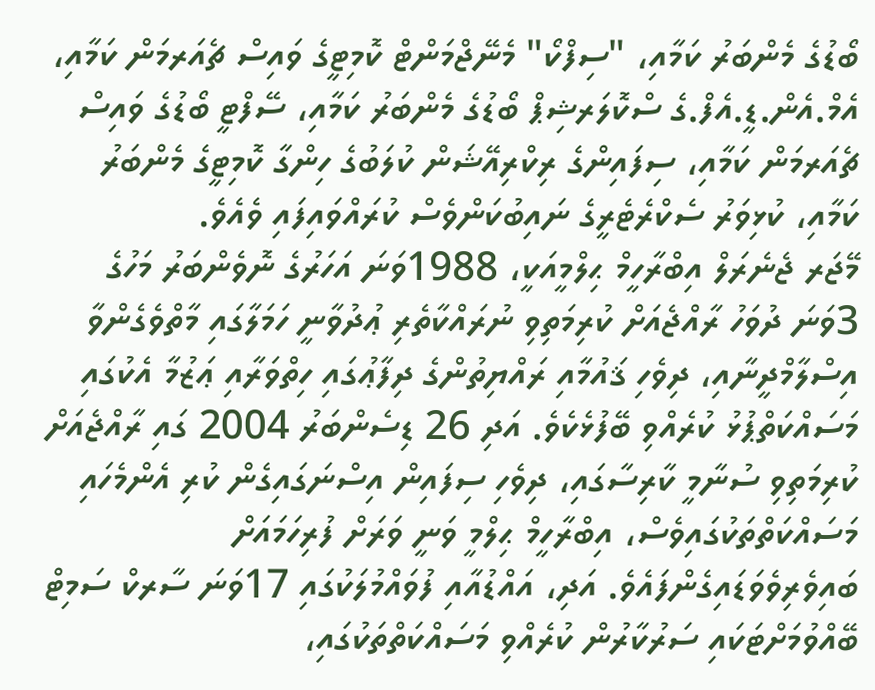ބޯޑުގެ މެންބަރު ކަމާއި، "ސިފްކޯ" މެނޭޖްމަންޓް ކޮމިޓީގެ ވައިސް ޗެއަރމަން ކަމާއި، އެމް.އެން.ޑީ.އެފް.ގެ ސްކޮލަރޝިޕް ބޯޑުގެ މެންބަރު ކަމާއި، ސޭފްޓީ ބޯޑުގެ ވައިސް ޗެއަރމަން ކަމާއި، ސިފައިންގެ ރިކްރިއޭޝަން ކުލަބުގެ ހިންގާ ކޮމިޓީގެ މެންބަރު ކަމާއި، ކުޅިވަރު ސެކްރެޓެރީގެ ނައިބުކަންވެސް ކުރައްވައިފައި ވެއެވެ.
މޭޖަރ ޖެނެރަލް އިބްރާހީމް ޙިލްމީއަކީ، 1988ވަނަ އަހަރުގެ ނޮވެންބަރު މަހުގެ 3ވަނަ ދުވަހު ރާއްޖެއަށް ކުރިމަތިވި ނުރައްކާތެރި ޢުދުވާނީ ހަމަލާގައި މާތްވެގެންވާ އިސްލާމްދީނާއި، ދިވެހި ޤައުމާއި ރައްޔިތުންގެ ދިފާޢުގައި ހިތްވަރާއި ޢަޒުމާ އެކުގައި މަސައްކަތްޕުޅު ކުރެއްވި ބޭފުޅެކެވެ. އަދި 26 ޑިސެންބަރު 2004 ގައި ރާއްޖެއަށް ކުރިމަތިވި ސުނާމީ ކާރިސާގައި، ދިވެހި ސިފައިން އިސްނަގައިގެން ކުރި އެންމެހައި މަސައްކަތްތަކުގައިވެސް، އިބްރާހީމް ޙިލްމީ ވަނީ ވަރަށް ފުރިހަމައަށް ބައިވެރިވެވަޑައިގެންފައެވެ. އަދި، އައްޑުއާއި ފުވައްމުލަކުގައި 17ވަނަ ސާރކް ސަމިޓް ބޭއްވުމަށްޓަކައި ސަރުކާރުން ކުރެއްވި މަސައްކަތްތަކުގައި،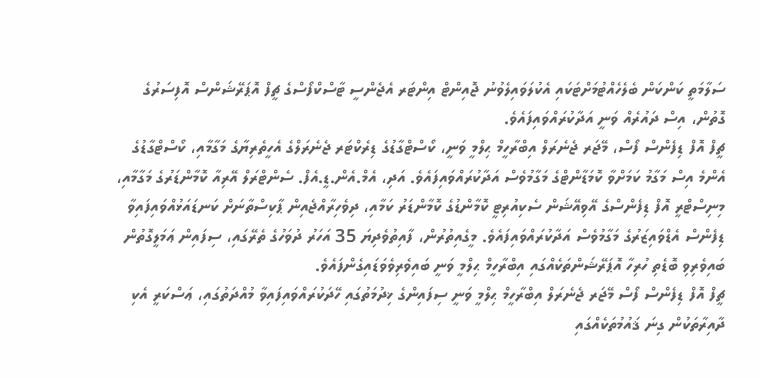ސަލާމަތީ ކަންކަން ބެލެހެއްޓުމަށްޓަކައި އެކުލަވައިލެވުނު ޖޮއިންޓް އިންޓަރ އެޖެންސީ ޓާސްކްފޯސްގެ ޗީފް އޮޕަރޭޝަންސް އޮފިސަރުގެ ގޮތުން، އިސް ދައުރެއް ވަނީ އަދާކުރައްވައިފައެވެ.
ޗީފް އޮފް ޑިފެންސް ފޯސް، މޭޖަރ ޖެނެރަލް އިބްރާހީމް ޙިލްމީ ވަނީ، ކޯސްޓްގާޑުގެ ޑިރެކްޓަރ ޖެނެރަލްގެ އެހީތެރިޔާގެ މަގާމާއި، ކޯސްޓްގާޑުގެ އެންމެ އިސް މަގާމު ކަމަށްވާ ކޮމަޑާންޓްގެ މަގާމުވެސް އަދާކުރައްވައިފައެވެ. އަދި، އެމް.އެން.ޑީ.އެފް. ސެންޓްރަލް އޭރިއާ ކޮމާންޑަރުގެ މަގާމާއި، މިނިސްޓްރީ އޮފް ޑިފެންސްގެ އޭވިއޭޝަން ސެކިއުރިޓީ ކޮމާންޑުގެ ކޮމާންޑަރު ކަމާއި، ދިވެހިރާއްޖެއިން ޕާކިސްތާނަށް ކަނޑައަޅުއްވައިފައިވާ ޑިފެންސް އެޑްވައިޒަރުގެ މަގާމުވެސް އަދާކުރައްވައިފައެވެ. މީގެއިތުރުން، ފާއިތުވެދިޔަ 35 އަހަރު ދުވަހުގެ ތެރޭގައި، ސިފައިން ޢަމަލީގޮތުން ބައިވެރިވި ބޮޑެތި ހުރިހާ އޮޕަރޭޝަންތަކެއްގައި އިބްރާހީމް ޙިލްމީ ވަނީ ބައިވެރިވެވަޑައިގެންފައެވެ.
ޗީފް އޮފް ޑިފެންސް ފޯސް މޭޖަރ ޖެނެރަލް އިބްރާހީމް ޙިލްމީ ވަނީ ސިފައިންގެ ޚިދުމަތުގައި ހޭދަކުރައްވައިފައިވާ މުއްދަތުގައި، ޢަސްކަރީ އެކި ދާއިރާތަކުން ގިނަ ޤައުމުތަކެއްގައި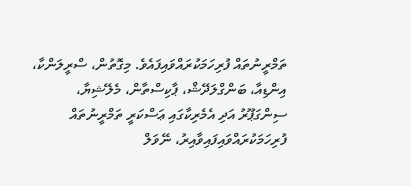ތަމްރީނުތައް ފުރިހަމަކުރައްވައިފައެވެ. މިގޮތުން، ސްރީލަންކާ، އިންޑިއާ، ބަންގްލަދޭޝް، ޕާކިސްތާން، މެލޭޝިޔާ، ސިންގަޕޫރު އަދި އެމެރިކާގައި ޢަސްކަރީ ތަމްރީނުތައް ފުރިހަމަކުރައްވައިފައިވާއިރު، ނޭވަލް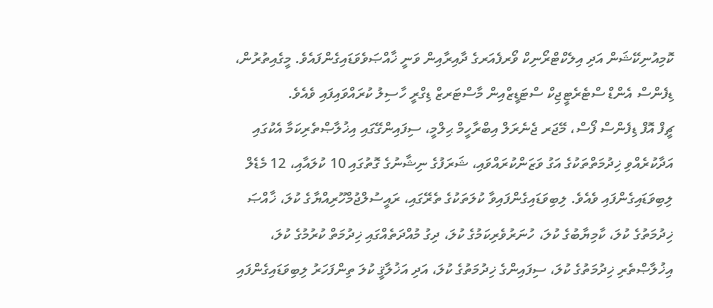ކޮމިއުނިކޭޝަން އަދި އިލެކްޓްރޯނިކް ވޯރފެއަރގެ ދާއިރާއިން ވަނީ ޚާއްޞަވެވަޑައިގެންފައެވެ. މީގެއިތުރުން، ޑިފެންސް އެންޑް ސްޓެރެޓީޖިކް ސްޓަޑީޒްއިން މާސްޓަރޒް ޑިގްރީ ހާސިލު ކުރައްވައިފައި ވެއެވެ.
ޗީފް އޮފް ޑިފެންސް ފޯސް، މޭޖަރ ޖެނެރަލް އިބްރާހީމް ޙިލްމީ، ސިފައިންގޭގައި އިޚުލާޞްތެރިކަމާ އެކުގައި އަދާކުރެއްވި ޚިދުމަތްތަކުގެ އަގު ވަޒަންކުރައްވައި، ޝަރަފުގެ ނިޝާނުގެ ގޮތުގައި 10 ކުލައާއި، 12 މެޑެލް ލިބިވަޑައިގެންފައި ވެއެވެ. ލިބިވަޑައިގެންފައިވާ ކުލަތަކުގެ ތެރޭގައި، ރައީސުލްޖުމްހޫރިއްޔާގެ ކުލަ، ޚާއްޞަ ޚިދުމަތުގެ ކުލަ، ކާމިޔާބުގެ ކުލަ، ހުނަރުވެރިކަމުގެ ކުލަ، ދިގު މުއްދަތެއްގައި ޚިދުމަތް ކުރުމުގެ ކުލަ، އިޚުލާޞްތެރި ޚިދުމަތުގެ ކުލަ، ސިފައިންގެ ޚިދުމަތުގެ ކުލަ، އަދި އަޚުލާޤީ ކުލަ ތިންފަހަރު ލިބިވަޑައިގެންފައި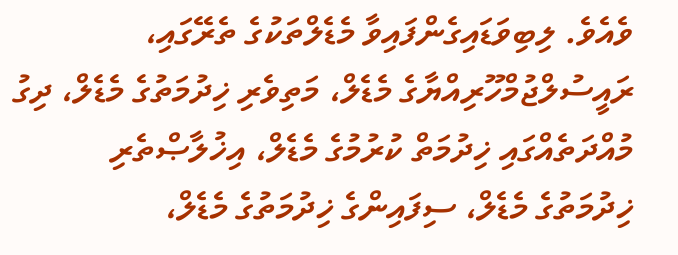ވެއެވެ. ލިބިވަޑައިގެންފައިވާ މެޑެލްތަކުގެ ތެރޭގައި، ރައީސުލްޖުމްހޫރިއްޔާގެ މެޑެލް، މަތިވެރި ޚިދުމަތުގެ މެޑެލް، ދިގު މުއްދަތެއްގައި ޚިދުމަތް ކުރުމުގެ މެޑެލް، އިޚުލާޞްތެރި ޚިދުމަތުގެ މެޑެލް، ސިފައިންގެ ޚިދުމަތުގެ މެޑެލް،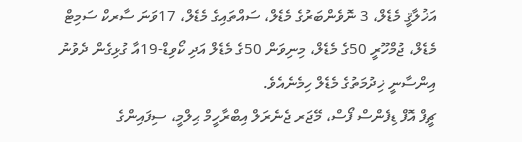އަޚުލާޤީ މެޑެލް، 3 ނޮވެންބަރުގެ މެޑެލް، ސައްތައިގެ މެޑެލް، 17ވަނަ ސާރކް ސަމިޓް މެޑެލް، ޖުމްހޫރީ 50ގެ މެޑެލް، މިނިވަން 50ގެ މެޑެލް އަދި ކޯވިޑް-19އާ ގުޅިގެން ދެވުނު އިންސާނީ ޚިދުމަތުގެ މެޑެލް ހިމެނެއެވެ.
ޗީފް އޮފް ޑިފެންސް ފޯސް، މޭޖަރ ޖެނެރަލް އިބްރާހީމް ޙިލްމީ، ސިފައިންގެ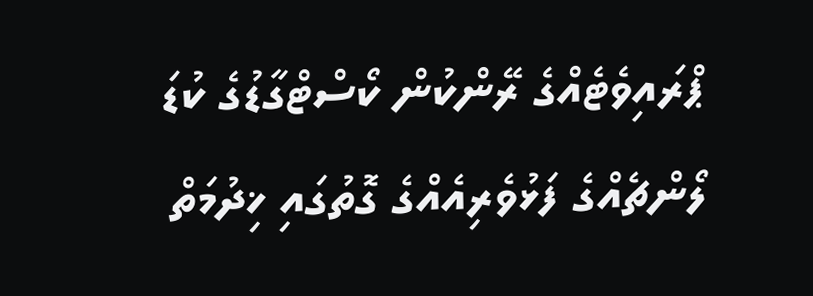ޕްރައިވެޓެއްގެ ރޭންކުން ކޯސްޓްގާޑުގެ ކުޑަ ލޯންޗެއްގެ ފަޅުވެރިއެއްގެ ގޮތުގައި ޚިދުމަތް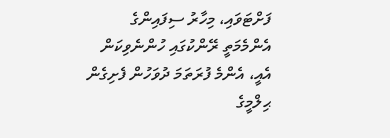ފަށްޓަވައި، މިހާރު ސިފައިންގެ އެންމެމަތީ ރޭންކުގައި ހުންނެވިކަން އެއީ، އެންމެ ފުރަތަމަ ދުވަހުން ފެށިގެން ޙިލްމީގެ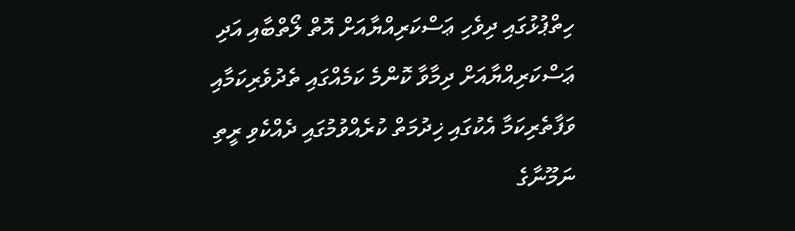ހިތްޕުޅުގައި ދިވެހި ޢަސްކަރިއްޔާއަށް އޮތް ލޯތްބާއި އަދި ޢަސްކަރިއްޔާއަށް ދިމާވާ ކޮންމެ ކަމެއްގައި ތެދުވެރިކަމާއި ވަފާތެރިކަމާ އެކުގައި ޚިދުމަތް ކުރެއްވުމުގައި ދެއްކެވި ރީތި ނަމޫނާގެ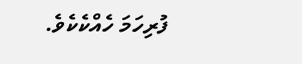ފުރިހަމަ ހެއްކެކެވެ.